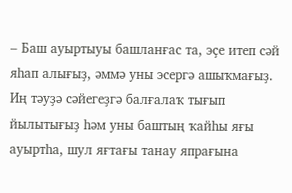– Баш ауыртыуы башланғас та, эҫе итеп сәй яһап алығыҙ, әммә уны эсергә ашыҡмағыҙ. Иң тәуҙә сәйегеҙгә балғалаҡ тығып йылытығыҙ һәм уны баштың ҡайһы яғы ауыртһа, шул яғтағы танау япрағына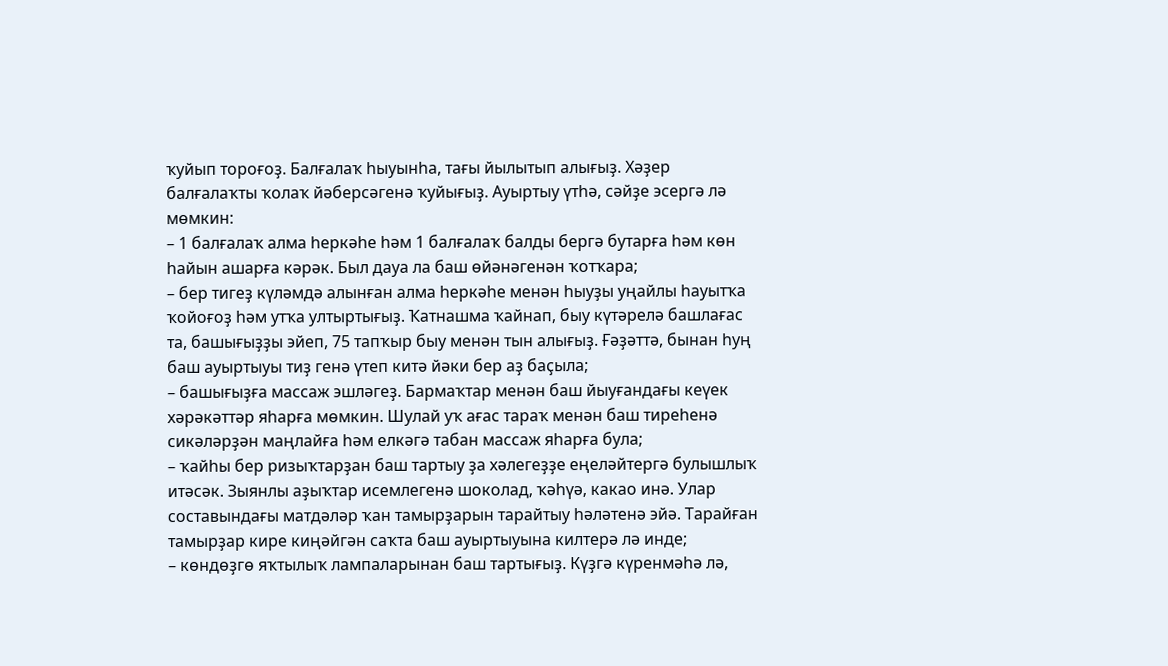ҡуйып тороғоҙ. Балғалаҡ һыуынһа, тағы йылытып алығыҙ. Хәҙер балғалаҡты ҡолаҡ йәберсәгенә ҡуйығыҙ. Ауыртыу үтһә, сәйҙе эсергә лә мөмкин:
– 1 балғалаҡ алма һеркәһе һәм 1 балғалаҡ балды бергә бутарға һәм көн һайын ашарға кәрәк. Был дауа ла баш өйәнәгенән ҡотҡара;
– бер тигеҙ күләмдә алынған алма һеркәһе менән һыуҙы уңайлы һауытҡа ҡойоғоҙ һәм утҡа ултыртығыҙ. Ҡатнашма ҡайнап, быу күтәрелә башлағас та, башығыҙҙы эйеп, 75 тапҡыр быу менән тын алығыҙ. Ғәҙәттә, бынан һуң баш ауыртыуы тиҙ генә үтеп китә йәки бер аҙ баҫыла;
– башығыҙға массаж эшләгеҙ. Бармаҡтар менән баш йыуғандағы кеүек хәрәкәттәр яһарға мөмкин. Шулай уҡ ағас тараҡ менән баш тиреһенә сикәләрҙән маңлайға һәм елкәгә табан массаж яһарға була;
– ҡайһы бер ризыҡтарҙан баш тартыу ҙа хәлегеҙҙе еңеләйтергә булышлыҡ итәсәк. Зыянлы аҙыҡтар исемлегенә шоколад, ҡәһүә, какао инә. Улар составындағы матдәләр ҡан тамырҙарын тарайтыу һәләтенә эйә. Тарайған тамырҙар кире киңәйгән саҡта баш ауыртыуына килтерә лә инде;
– көндөҙгө яҡтылыҡ лампаларынан баш тартығыҙ. Күҙгә күренмәһә лә,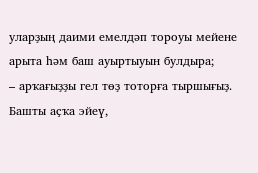уларҙың даими емелдәп тороуы мейене арыта һәм баш ауыртыуын булдыра;
– арҡағыҙҙы гел төҙ тоторға тыршығыҙ. Башты аҫҡа эйеү,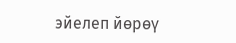эйелеп йөрөү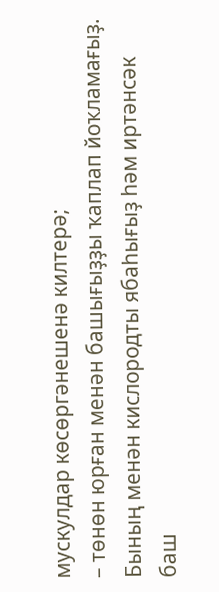мускулдар көсөргәнешенә килтерә;
– төнөн юрған менән башығыҙҙы ҡаплап йоҡламағыҙ. Бының менән кислородты ябаһығыҙ һәм иртәнсәк баш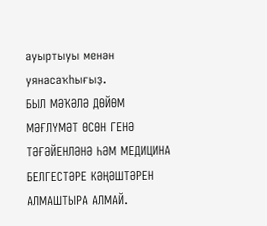ауыртыуы менән уянасаҡһығыҙ.
БЫЛ МӘҠӘЛӘ ДӨЙӨМ МӘҒЛҮМӘТ ӨСӨН ГЕНӘ ТӘҒӘЙЕНЛӘНӘ ҺӘМ МЕДИЦИНА БЕЛГЕСТӘРЕ КӘҢӘШТӘРЕН АЛМАШТЫРА АЛМАЙ.